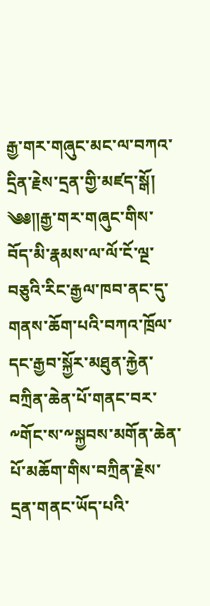རྒྱ་གར་གཞུང་མང་ལ་བཀའ་དྲིན་རྗེས་དྲན་གྱི་མཛད་སྒོ།
༄༅༎རྒྱ་གར་གཞུང་གིས་བོད་མི་རྣམས་ལ་ལོ་ངོ་ལྔ་བཅུའི་རིང་རྒྱལ་ཁབ་ནང་དུ་གནས་ཆོག་པའི་བཀའ་ཁྲོལ་དང་རྒྱབ་སྐྱོར་མཐུན་རྐྱེན་བཀྲིན་ཆེན་པོ་གནང་བར་༸གོང་ས་༸སྐྱབས་མགོན་ཆེན་པོ་མཆོག་གིས་བཀྲིན་རྗེས་དྲན་གནང་ཡོད་པའི་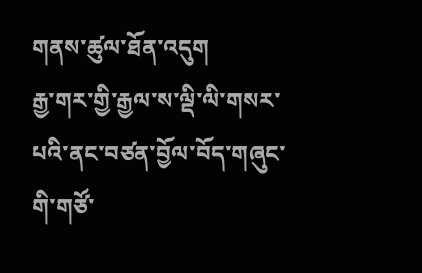གནས་ཚུལ་ཐོན་འདུག
རྒྱ་གར་གྱི་རྒྱལ་ས་ལྡི་ལི་གསར་པའི་ནང་བཙན་བྱོལ་བོད་གཞུང་གི་གཙོ་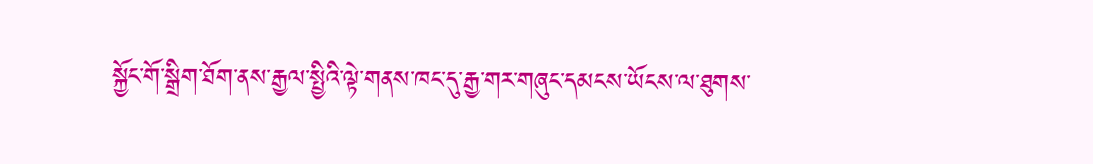སྐྱོང་གོ་སྒྲིག་ཐོག་ནས་རྒྱལ་སྤྱིའི་ལྟེ་གནས་ཁང་དུ་རྒྱ་གར་གཞུང་དམངས་ཡོངས་ལ་ཐུགས་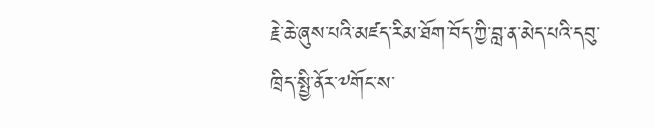རྗེ་ཆེ་ཞུས་པའི་མཛད་རིམ་ཐོག་བོད་ཀྱི་བླ་ན་མེད་པའི་དབུ་ཁྲིད་སྤྱི་ནོར་༸གོང་ས་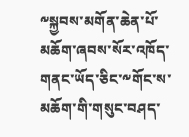༸སྐྱབས་མགོན་ཆེན་པོ་མཆོག་ཞབས་སོར་འཁོད་གནང་ཡོད་ཅིང་༸གོང་ས་མཆོག་གི་གསུང་བཤད་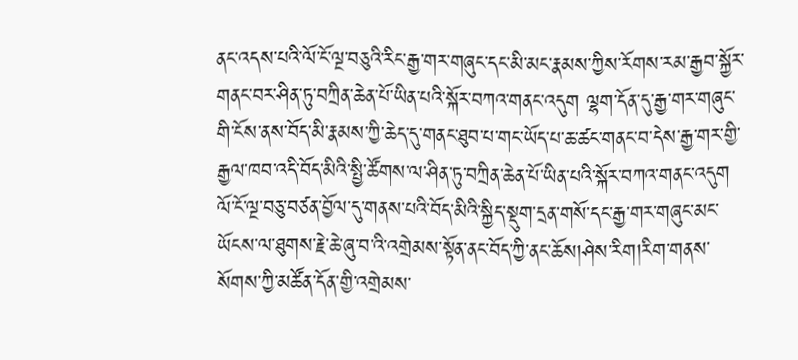ནང་འདས་པའི་ལོ་ངོ་ལྔ་བཅུའི་རིང་རྒྱ་གར་གཞུང་དང་མི་མང་རྣམས་ཀྱིས་རོགས་རམ་རྒྱབ་སྐྱོར་གནང་བར་ཤིན་ཏུ་བཀྲིན་ཆེན་པོ་ཡིན་པའི་སྐོར་བཀའ་གནང་འདུག ལྷག་དོན་དུ་རྒྱ་གར་གཞུང་གི་ངོས་ནས་བོད་མི་རྣམས་ཀྱི་ཆེད་དུ་གནང་ཐུབ་པ་གང་ཡོད་པ་ཆ་ཚང་གནང་བ་དེས་རྒྱ་གར་གྱི་རྒྱལ་ཁབ་འདི་བོད་མིའི་སྤྱི་ཚོགས་ལ་ཤིན་ཏུ་བཀྲིན་ཆེན་པོ་ཡིན་པའི་སྐོར་བཀའ་གནང་འདུག ལོ་ངོ་ལྔ་བཅུ་བཙན་བྱོལ་དུ་གནས་པའི་བོད་མིའི་སྐྱིད་སྡུག་དྲན་གསོ་དང་རྒྱ་གར་གཞུང་མང་ཡོངས་ལ་ཐུགས་རྗེ་ཆེ་ཞུ་བ་འི་འགྲེམས་སྟོན་ནང་བོད་ཀྱི་ནང་ཆོས།ཤེས་རིག།རིག་གནས་སོགས་ཀྱི་མཚོན་དོན་གྱི་འགྲེམས་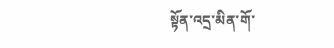སྟོན་འདྲ་མིན་གོ་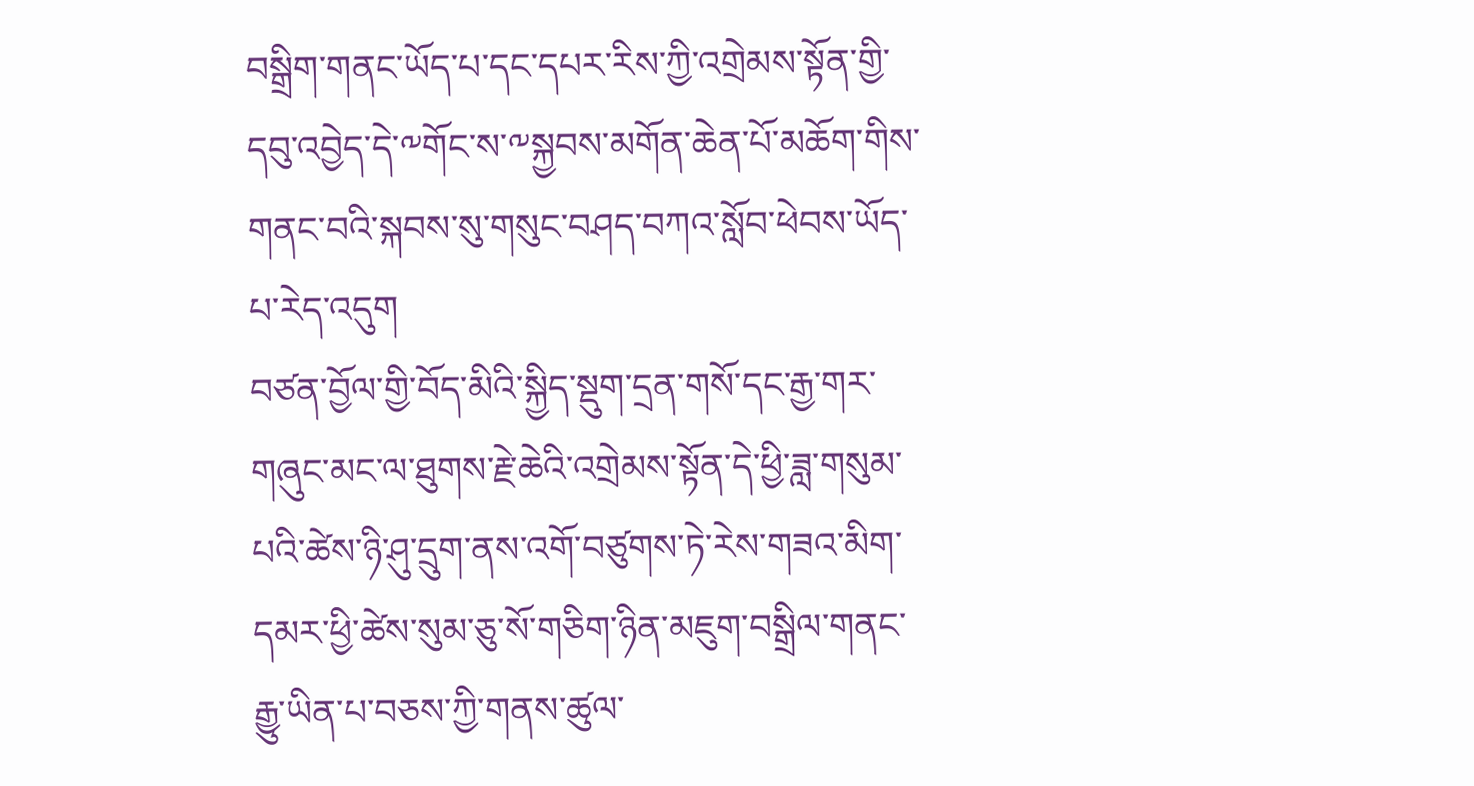བསྒྲིག་གནང་ཡོད་པ་དང་དཔར་རིས་ཀྱི་འགྲེམས་སྟོན་གྱི་དབུ་འབྱེད་དེ་༸གོང་ས་༸སྐྱབས་མགོན་ཆེན་པོ་མཆོག་གིས་གནང་བའི་སྐབས་སུ་གསུང་བཤད་བཀའ་སློབ་ཕེབས་ཡོད་པ་རེད་འདུག
བཙན་བྱོལ་གྱི་བོད་མིའི་སྐྱིད་སྡུག་དྲན་གསོ་དང་རྒྱ་གར་གཞུང་མང་ལ་ཐུགས་རྗེ་ཆེའི་འགྲེམས་སྟོན་དེ་ཕྱི་ཟླ་གསུམ་པའི་ཚེས་ཉི་ཤུ་དྲུག་ནས་འགོ་བཙུགས་ཏེ་རེས་གཟའ་མིག་དམར་ཕྱི་ཚེས་སུམ་ཅུ་སོ་གཅིག་ཉིན་མཇུག་བསྒྲིལ་གནང་རྒྱུ་ཡིན་པ་བཅས་ཀྱི་གནས་ཚུལ་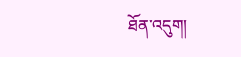ཐོན་འདུག།